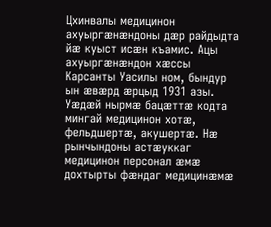Цхинвалы медицинон ахуыргæнæндоны дæр райдыдта йæ куыст исæн къамис. Ацы ахуыргæнæндон хæссы Карсанты Уасилы ном, бындур ын æвæрд æрцыд 1931 азы. Уæдæй нырмæ бацæттæ кодта мингай медицинон хотæ, фельдшертæ, акушертæ. Нæ рынчындоны астæуккаг медицинон персонал æмæ дохтырты фæндаг медицинæмæ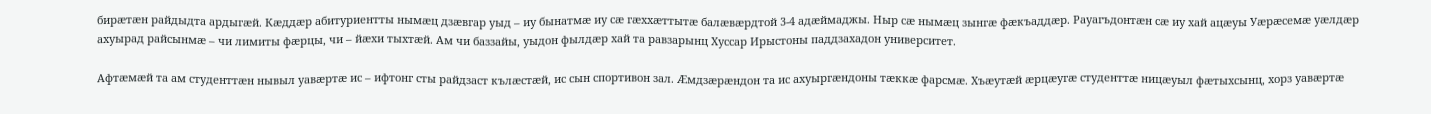бирæтæн райдыдта ардыгæй. Кæддæр абитуриентты нымæц дзæвгар уыд – иу бынатмæ иу сæ гæххæттытæ балæвæрдтой 3-4 адæймаджы. Ныр сæ нымæц зынгæ фæкъаддæр. Рауагъдонтæн сæ иу хай ацæуы Уæрæсемæ уæлдæр ахуырад райсынмæ – чи лимиты фæрцы, чи – йæхи тыхтæй. Ам чи баззайы, уыдон фылдæр хай та равзарынц Хуссар Ирыстоны паддзахадон университет.

Афтæмæй та ам студенттæн нывыл уавæртæ ис – ифтонг сты райдзаст кълæстæй, ис сын спортивон зал. Æмдзæрæндон та ис ахуыргæндоны тæккæ фарсмæ. Хъæутæй æрцæугæ студенттæ ницæуыл фæтыхсынц, хорз уавæртæ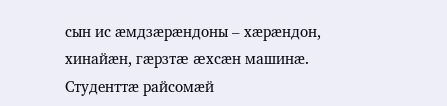сын ис æмдзæрæндоны – хæрæндон, хинайæн, гæрзтæ æхсæн машинæ. Студенттæ райсомæй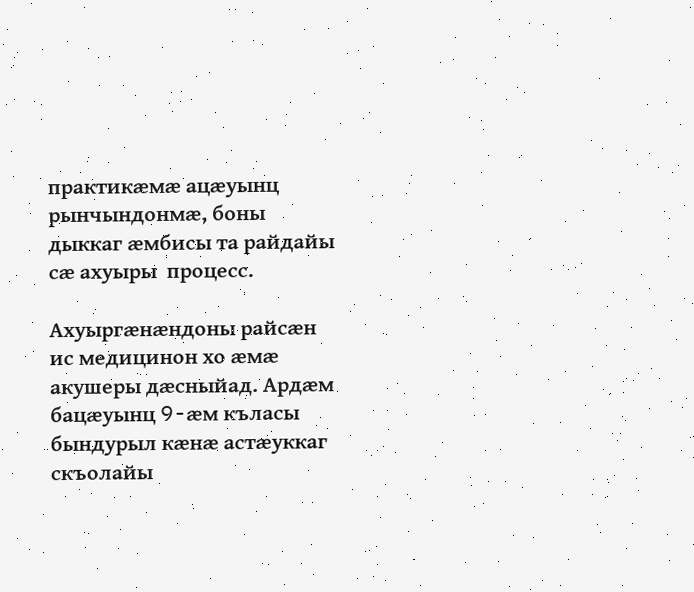практикæмæ ацæуынц рынчындонмæ, боны дыккаг æмбисы та райдайы сæ ахуыры  процесс.

Ахуыргæнæндоны райсæн ис медицинон хо æмæ акушеры дæсныйад. Ардæм бацæуынц 9-æм къласы бындурыл кæнæ астæуккаг скъолайы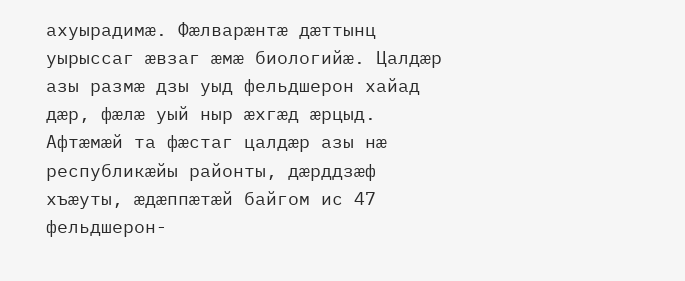ахуырадимæ. Фæлварæнтæ дæттынц уырыссаг æвзаг æмæ биологийæ. Цалдæр азы размæ дзы уыд фельдшерон хайад дæр, фæлæ уый ныр æхгæд æрцыд. Афтæмæй та фæстаг цалдæр азы нæ республикæйы районты, дæрддзæф хъæуты, æдæппæтæй байгом ис 47 фельдшерон-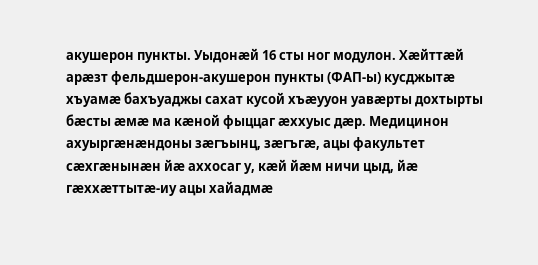акушерон пункты. Уыдонæй 16 сты ног модулон. Хæйттæй арæзт фельдшерон-акушерон пункты (ФАП-ы) кусджытæ хъуамæ бахъуаджы сахат кусой хъæууон уавæрты дохтырты бæсты æмæ ма кæной фыццаг æххуыс дæр. Медицинон ахуыргæнæндоны зæгъынц, зæгъгæ, ацы факультет сæхгæнынæн йæ аххосаг у, кæй йæм ничи цыд, йæ гæххæттытæ-иу ацы хайадмæ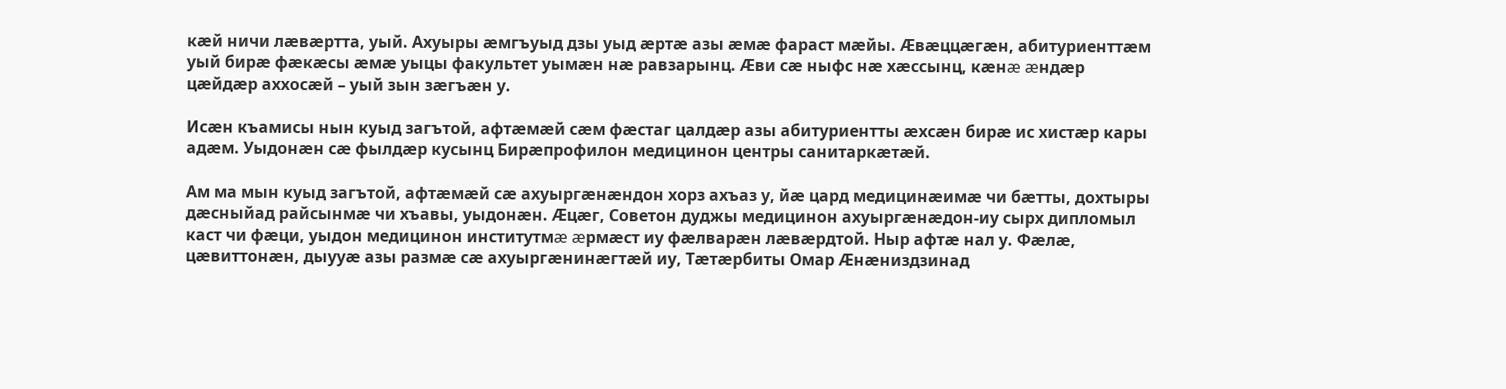кæй ничи лæвæртта, уый. Ахуыры æмгъуыд дзы уыд æртæ азы æмæ фараст мæйы. Æвæццæгæн, абитуриенттæм уый бирæ фæкæсы æмæ уыцы факультет уымæн нæ равзарынц. Æви сæ ныфс нæ хæссынц, кæнæ æндæр цæйдæр аххосæй – уый зын зæгъæн у.

Исæн къамисы нын куыд загътой, афтæмæй сæм фæстаг цалдæр азы абитуриентты æхсæн бирæ ис хистæр кары адæм. Уыдонæн сæ фылдæр кусынц Бирæпрофилон медицинон центры санитаркæтæй.

Ам ма мын куыд загътой, афтæмæй сæ ахуыргæнæндон хорз ахъаз у, йæ цард медицинæимæ чи бæтты, дохтыры дæсныйад райсынмæ чи хъавы, уыдонæн. Æцæг, Советон дуджы медицинон ахуыргæнæдон-иу сырх дипломыл каст чи фæци, уыдон медицинон институтмæ æрмæст иу фæлварæн лæвæрдтой. Ныр афтæ нал у. Фæлæ, цæвиттонæн, дыууæ азы размæ сæ ахуыргæнинæгтæй иу, Тæтæрбиты Омар Æнæниздзинад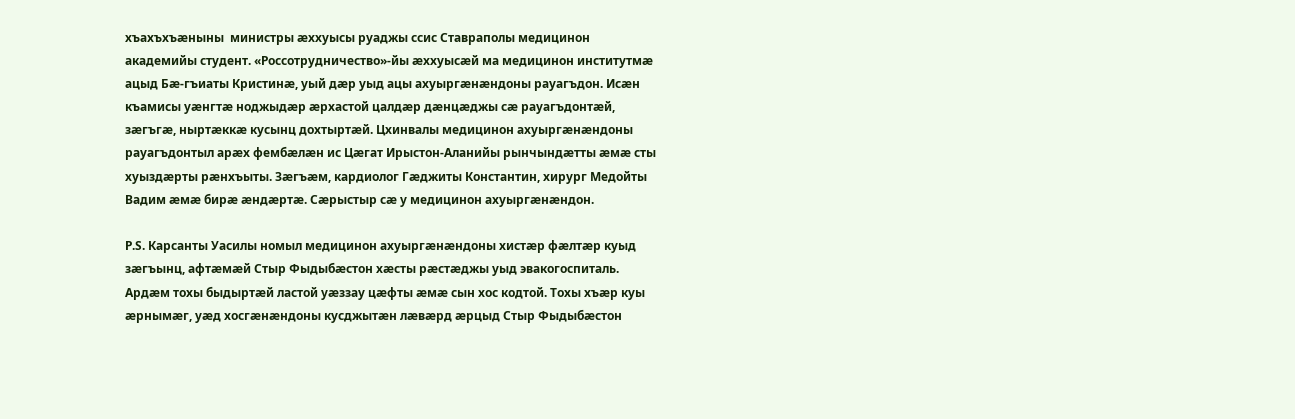хъахъхъæныны  министры æххуысы руаджы ссис Ставраполы медицинон академийы студент. «Россотрудничество»-йы æххуысæй ма медицинон институтмæ ацыд Бæ-гъиаты Кристинæ, уый дæр уыд ацы ахуыргæнæндоны рауагъдон. Исæн къамисы уæнгтæ ноджыдæр æрхастой цалдæр дæнцæджы сæ рауагъдонтæй, зæгъгæ, ныртæккæ кусынц дохтыртæй. Цхинвалы медицинон ахуыргæнæндоны рауагъдонтыл арæх фембæлæн ис Цæгат Ирыстон-Аланийы рынчындæтты æмæ сты хуыздæрты рæнхъыты. Зæгъæм, кардиолог Гæджиты Константин, хирург Медойты Вадим æмæ бирæ æндæртæ. Сæрыстыр сæ у медицинон ахуыргæнæндон.

P.S. Карсанты Уасилы номыл медицинон ахуыргæнæндоны хистæр фæлтæр куыд зæгъынц, афтæмæй Стыр Фыдыбæстон хæсты рæстæджы уыд эвакогоспиталь. Ардæм тохы быдыртæй ластой уæззау цæфты æмæ сын хос кодтой. Тохы хъæр куы æрнымæг, уæд хосгæнæндоны кусджытæн лæвæрд æрцыд Стыр Фыдыбæстон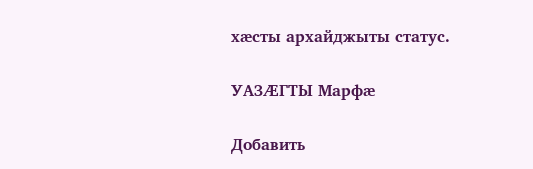хæсты архайджыты статус.

УАЗÆГТЫ Марфæ

Добавить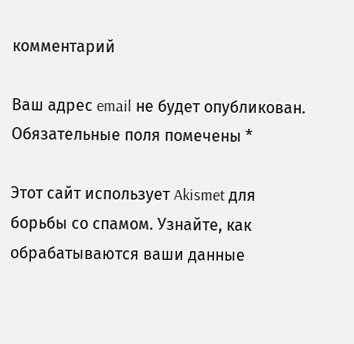комментарий

Ваш адрес email не будет опубликован. Обязательные поля помечены *

Этот сайт использует Akismet для борьбы со спамом. Узнайте, как обрабатываются ваши данные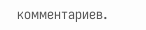комментариев.